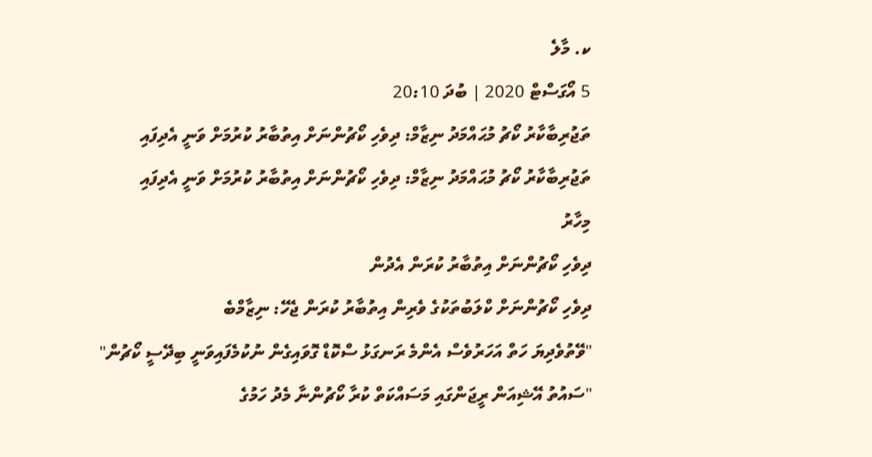ކ. މާލެ
5 އޯގަސްޓް 2020 | ބުދަ 20:10
ތަޖުރިބާކާރު ކޯޗު މުޙައްމަދު ނިޒާމް: ދިވެހި ކޯޗުންނަށް އިތުބާރު ކުރުމަށް ވަނީ އެދިފައި
ތަޖުރިބާކާރު ކޯޗު މުޙައްމަދު ނިޒާމް: ދިވެހި ކޯޗުންނަށް އިތުބާރު ކުރުމަށް ވަނީ އެދިފައި
މިހާރު
ދިވެހި ކޯޗުންނަށް އިތުބާރު ކުރަން އެދުން
ދިވެހި ކޯޗުންނަށް ކްލަބުތަކުގެ ވެރިން އިތުބާރު ކުރަން ޖެހޭ: ނިޒާމްބެ
"ވޭތުވެދިޔަ ހަތް އަހަރުވެސް އެންމެ ރަނގަޅު ސްކޮޑް ގޮވައިގެން ނުކުމެފައިވަނީ ބިދޭސީ ކޯޗުން"
"ސައުތު އޭޝިއަން ރީޖަންގައި މަސައްކަތް ކުރާ ކޯޗުންނާ މެދު ހަމުގެ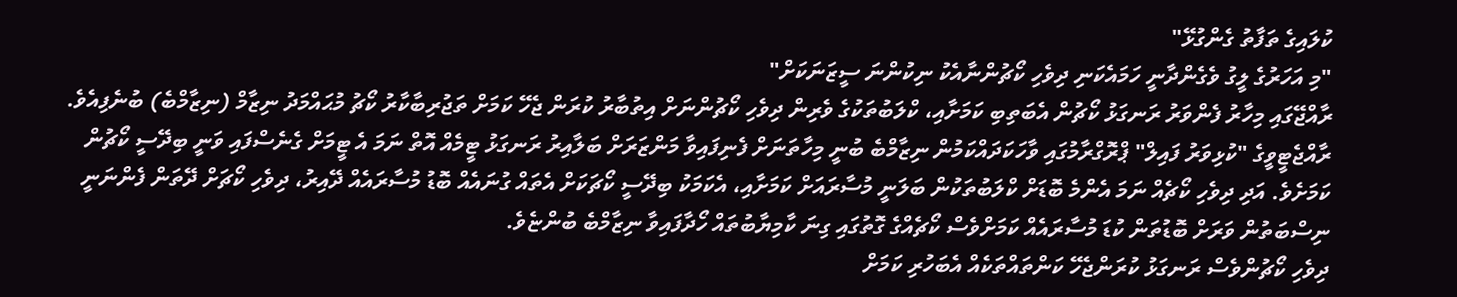ކުލައިގެ ތަފާތު ގެންގުޅޭ"
"މި އަހަރުގެ ލީގު ވެގެންދާނީ ހަމައެކަނި ދިވެހި ކޯޗުންނާއެކު ނިކުންނަ ސީޒަނަކަށް"
ރާއްޖޭގައި މިހާރު ފެންވަރު ރަނގަޅު ކޯޗުން އެބަތިބި ކަމަށާއި، ކްލަބުތަކުގެ ވެރިން ދިވެހި ކޯޗުންނަށް އިތުބާރު ކުރަން ޖެހޭ ކަމަށް ތަޖުރިބާކާރު ކޯޗު މުޙައްމަދު ނިޒާމް (ނިޒާމްބެ) ބުނެފިއެވެ.
ރާއްޖެޓީވީގެ "ކުޅިވަރު ފައިލް" ޕްރޮގްރާމުގައި ވާހަކަދައްކަމުން ނިޒާމްބެ ބުނީ މިހާތަނަށް ފެނިފައިވާ މަންޒަރަށް ބަލާއިރު ރަނގަޅު ޓީމެއް އޮތް ނަމަ އެ ޓީމަށް ގެނެސްފައި ވަނީ ބިދޭސީ ކޯޗުން ކަމަށެވެ. އަދި ދިވެހި ކޯޗެއް ނަމަ އެންމެ ބޮޑަށް ކްލަބުތަކުން ބަލަނީ މުސާރައަށް ކަމަށާއި، އެކަމަކު ބިދޭސީ ކޯޗަކަށް އެތައް ގުނައެއް ބޮޑު މުސާރައެއް ދޭއިރު، ދިވެހި ކޯޗަށް ދޭތަން ފެންނަނީ ނިސްބަތުން ވަރަށް ބޮޑުތަން ކުޑަ މުސާރައެއް ކަމަށްވެސް ކޯޗެއްގެ ގޮތުގައި ގިނަ ކާމިޔާބުތައް ހޯދާފައިވާ ނިޒާމްބެ ބުންޏެވެ.
ދިވެހި ކޯޗުންވެސް ރަނގަޅު ކުރަންޖެހޭ ކަންތައްތަކެއް އެބަހުރި ކަމަށް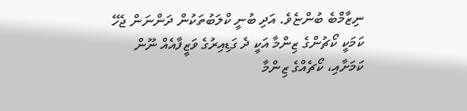ނިޒާމްބެ ބުންޏެވެ. އަދި ބުނީ ކްލަބުތަކުން ދަންނަން ޖެހޭ ކަމަކީ ކޯޗުންގެ ޒިންމާ އަކީ ދެ ގަޑިއިރުގެ ވަޒީފާއެއް ނޫން ކަމަށާއި، ކޯޗެއްގެ ޒިންމާ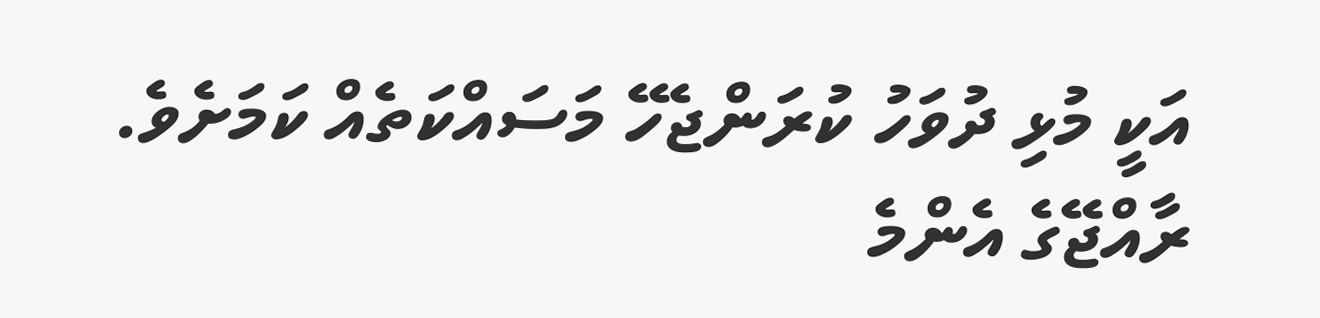އަކީ މުޅި ދުވަހު ކުރަންޖެހޭ މަސައްކަތެއް ކަމަށެވެ.
ރާއްޖޭގެ އެންމެ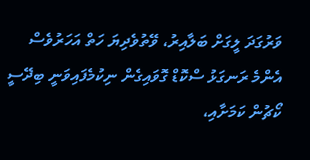ވަރުގަދަ ލީގަށް ބަލާއިރު، ވޭތުވެދިޔަ ހަތް އަހަރުވެސް އެންމެ ރަނގަޅު ސްކޮޑް ގޮވައިގެން ނިކުމެފައިވަނީ ބިދޭސީ ކޯޗުން ކަމަށާއި،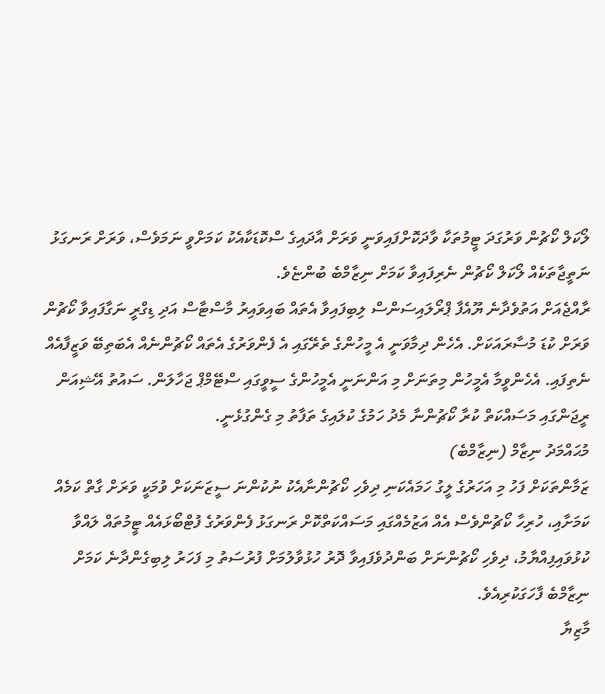ލޯކަލް ކޯޗުން ވަރުގަދަ ޓީމުތަކާ ވާދަކޮށްފައިވަނީ ވަރަށް އާދައިގެ ސްކޮޑަކާއެކު ކަމަށްވީ ނަމަވެސް، ވަރަށް ރަނގަޅު ނަތީޖާތަކެއް ލޯކަލް ކޯޗުން ނެރިފައިވާ ކަމަށް ނިޒާމްބެ ބުންޏެވެ.
ރާއްޖެއަށް އަތުވެދާނެ ޔޫއެފާ ޕްރޯލައިސަންސް ލިބިފައިވާ އެތައް ބައިވައިރު މާސްޓާސް އަދި ޑިގްރީ ނަގާފައިވާ ކޯޗުން ވަރަށް ކުޑަ މުސާރައަކަށް. އެހެން ދިމާވަނީ އެ މީހުންގެ ތެރޭގައި އެ ފެންވަރުގެ އެތައް ކޯޗުންނެއް އެބަތިބޭ ވަޒީފާއެއް ނެތިފައި. އެހެންވީމާ އެމީހުން މިތަނަށް މި އަންނަނީ އެމީހުންގެ ސީވީގައި ސްޓޭމްޕް ޖަހާލަން. ސައުތު އޭޝިއަން ރީޖަންގައި މަސައްކަތް ކުރާ ކޯޗުންނާ މެދު ހަމުގެ ކުލައިގެ ތަފާތު މި ގެންގުޅެނީ.
މުޙައްމަދު ނިޒާމް (ނިޒާމްބެ)
ޒަމާންތަކަށް ފަހު މި އަހަރުގެ ލީގު ހަމައެކަނި ދިވެހި ކޯޗުންނާއެކު ނުކުންނަ ސީޒަނަކަށް ވުމަކީ ވަރަށް ގާތް ކަމެއް ކަމަށާއި، ހުރިހާ ކޯޗުންވެސް އެއް އަޒުމެއްގައި މަސައްކަތްކޮށް ރަނގަޅު ފެންވަރުގެ ފުޓްބޯޅައެއް ޓީމުތައް ލައްވާ ކުޅުވައިފިއްޔާމު، ދިވެހި ކޯޗުންނަށް ބަންދުވެފައިވާ ދޮރު ހުޅުވާލުމަށް ފުރުސަތު މި ފަހަރު ލިބިގެންދާނެ ކަމަށް ނިޒާމްބެ ފާހަގަކުރިއެވެ.
މާޒިޔާ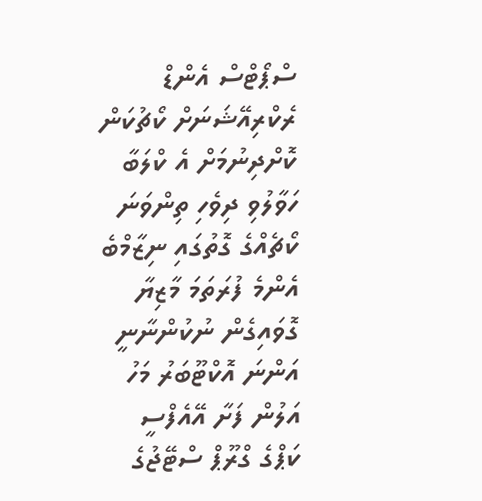ސްޕޯޓްސް އެންޑް ރެކްރިއޭޝަނަށް ކޯޗުކަން ކޮށްދިނުމަށް އެ ކްލަބާ ހަވާލުވި ދިވެހި ތިންވަނަ ކޯޗެއްގެ ގޮތުގައި ނިޒާމްބެ އެންމެ ފުރަތަމަ މާޒިޔާ ގޮވައިގެން ނުކުންނާނީ އަންނަ އޮކްޓޫބަރު މަހު އަލުން ފަށާ އޭއެފްސީ ކަޕްގެ ގްރޫޕް ސްޓޭޖުގެ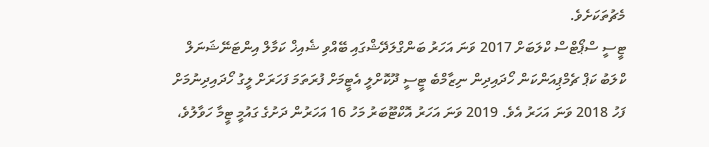މެޗުތަކަށެވެ.
ޓީސީ ސްޕޯޓްސް ކްލަބަށް 2017 ވަނަ އަހަރު ބަންގްލަދޭޝްގައި ބޭއްވި ޝެއިޚް ކަމާލް އިންޓަނޭޝަނަލް ކްލަބު ކަޕް ޗެމްޕިއަންކަން ހޯދައިދިން ނިޒާމްބެ ޓީސީ ދޫކޮށްލީ އެޓީމަށް ފުރަތަމަ ފަހަރަށް ލީގު ހޯދައިދިނުމަށް ފަހު 2018 ވަނަ އަހަރު އެވެ. 2019 ވަނަ އަހަރު އޮކްޓޫބަރު މަހު 16 އަހަރުން ދަށުގެ ގައުމީ ޓީމާ ހަވާލުވެ،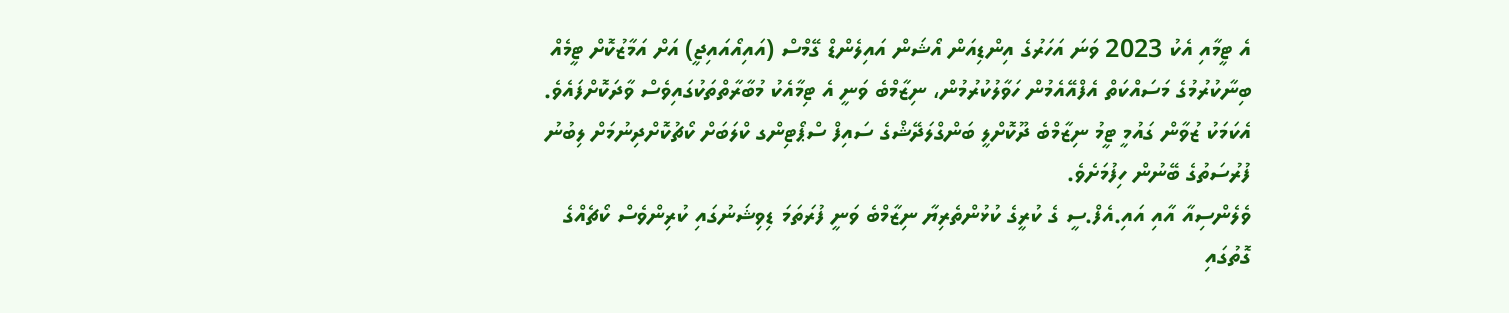އެ ޓީމާއި އެކު 2023 ވަނަ އަހަރުގެ އިންޑިއަން އޯޝަން އައިލެންޑް ގޭމްސް (އައިއޯއައިޖީ) އަށް އަމާޒުކޮށް ޓީމެއް ބިނާކުރުމުގެ މަސައްކަތް އެފްއޭއެމުން ހަވާލުކުރުމުން، ނިޒާމްބެ ވަނީ އެ ޓިމާއެކު މުބާރާތްތަކުގައިވެސް ވާދަކޮށްފައެވެ. އެކަމަކު ޒުވާން ގައުމީ ޓީމު ނިޒާމްބެ ދޫކޮށްލީ ބަންގްލަދޭޝްގެ ސައިފް ސްޕޯޓިންގ ކްލަބަށް ކޯޗުކޮށްދިނުމަށް ލިބުނު ފުރުސަތުގެ ބޭނުން ހިފުމަށެވެ.
ވެލެންސިއާ އާއި އައި.އެފް.ސީ ގެ ކުރީގެ ކުޅުންތެރިޔާ ނިޒާމްބެ ވަނީ ފުރަތަމަ ޑިވިޝަނުގައި ކުރިންވެސް ކޯޗެއްގެ ގޮތުގައި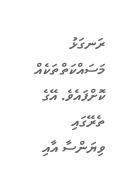ރަނގަޅު މަސައްކަތްތަކެއް ކޮށްފައެވެ. އޭގެ ތެރޭގައި ވިޔަންސާ އާއި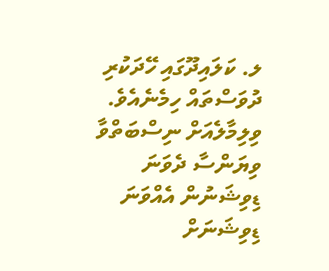ލ. ކަލައިދޫގައި ހޭދަކުރި ދުވަސްތައް ހިމެނެއެވެ. ވިލިމާލެއަށް ނިސްބަތްވާ ވިޔަންސާ ދެވަނަ ޑިވިޝަނުން އެއްވަނަ ޑިވިޝަނަށް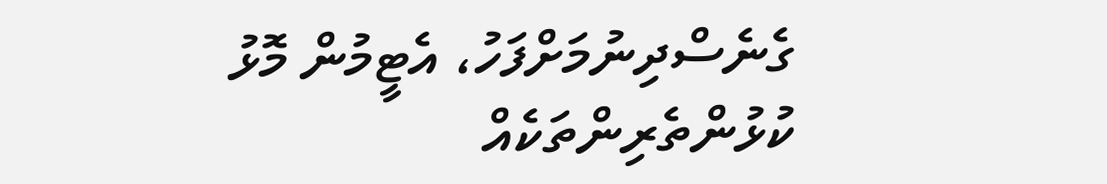ގެނެސްދިނުމަށްފަހު، އެޓީމުން މޮޅު ކުޅުންތެރިންތަކެއް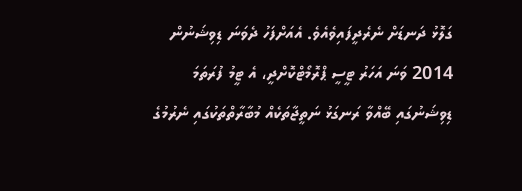ގަލޮޅު ދަނޑަށް ނެރެދީފައިވެއެވެ. އެއަށްފަހު ދެވަނަ ޑިވިޝަނުން 2014 ވަނަ އަހަރު ޓީސީ ޕްރޮމޯޓްކޮށްދީ، އެ ޓީމު ފުރަތަމަ ޑިވިޝަނުގައި ބޭއްވާ ރަނގަޅު ނަތީޖާތަކެއް މުބާރާތްތަކުގައި ނެރުމުގެ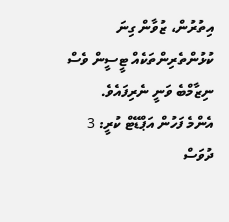އިތުރުން، ޒުވާން ގިނަ ކުޅުންތެރިންތަކެއް ޓީސީން ވެސް ނިޒާމްބެ ވަނީ ނެރިފައެވެ.
އެންމެ ފަހުން އަޕްޑޭޓް ކުރީ: 3 ދުވަސް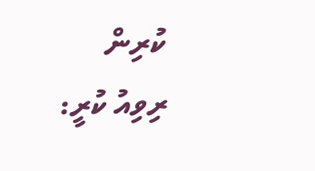ކުރިން
ރިވިއު ކުރީ: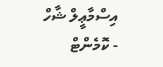އިސްމާޢީލް ޝާހް
- ކޮމެންޓް